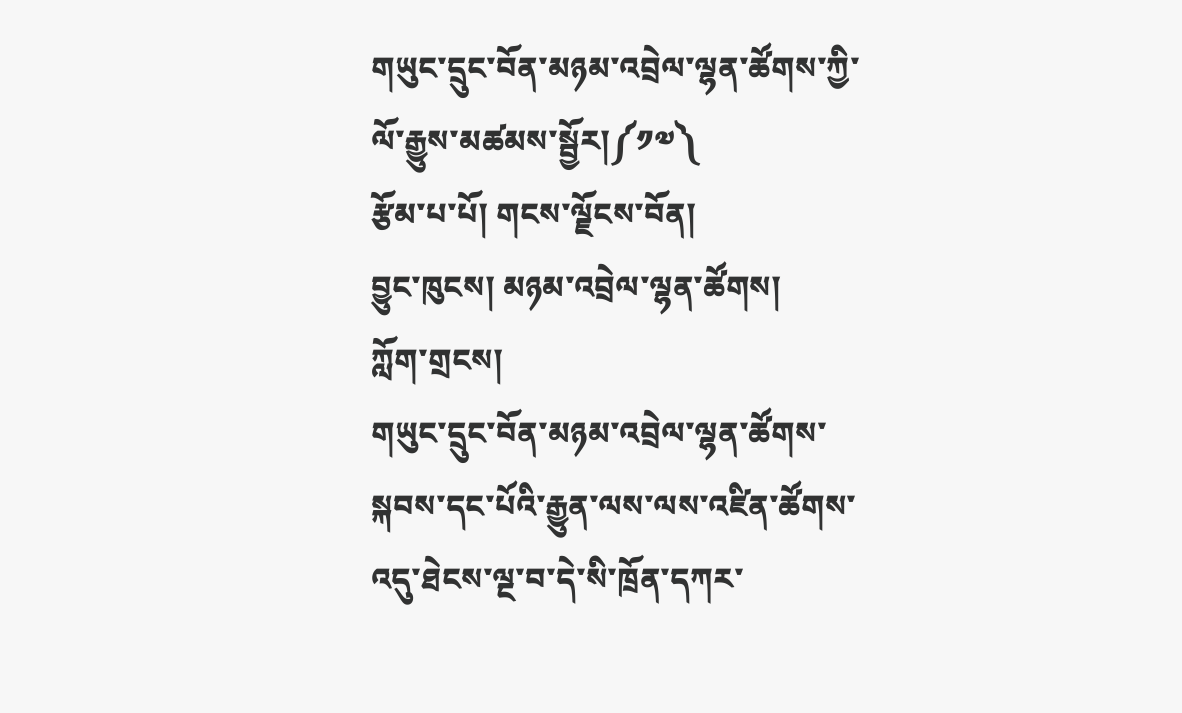གཡུང་དྲུང་བོན་མཉམ་འབྲེལ་ལྷན་ཚོགས་ཀྱི་ལོ་རྒྱུས་མཚམས་སྦྱོར།༼༡༧༽
རྩོམ་པ་པོ། གངས་ལྗོངས་བོན།
བྱུང་ཁུངས། མཉམ་འབྲེལ་ལྷན་ཚོགས།
ཀློག་གྲངས།
གཡུང་དྲུང་བོན་མཉམ་འབྲེལ་ལྷན་ཚོགས་སྐབས་དང་པོའི་རྒྱུན་ལས་ལས་འཛིན་ཚོགས་འདུ་ཐེངས་ལྔ་བ་དེ་སི་ཁྲོན་དཀར་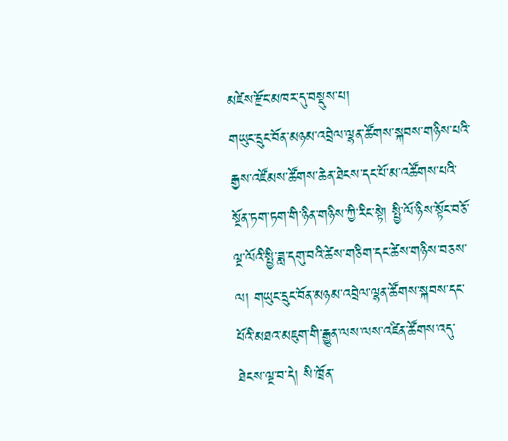མཛེས་རྫོང་མཁར་དུ་བསྡུས་པ།
གཡུང་དྲུང་བོན་མཉམ་འབྲེལ་ལྷན་ཚོགས་སྐབས་གཉིས་པའི་རྒྱས་འཛོམས་ཚོགས་ཆེན་ཐེངས་དང་པོ་མ་འཚོགས་པའི་སྔོན་ཏག་ཏག་གི་ཉིན་གཉིས་ཀྱི་རིང་སྟེ། སྤྱི་ལོ་ཉིས་སྟོང་བཅོ་ལྔ་ལོའི་སྤྱི་ཟླ་དགུ་བའི་ཚེས་གཅིག་དང་ཚེས་གཉིས་བཅས་ལ། གཡུང་དྲུང་བོན་མཉམ་འབྲེལ་ལྷན་ཚོགས་སྐབས་དང་པོའི་མཐའ་མཇུག་གི་རྒྱུན་ལས་ལས་འཛིན་ཚོགས་འདུ་ཐེངས་ལྔ་བ་དེ། སི་ཁྲོན་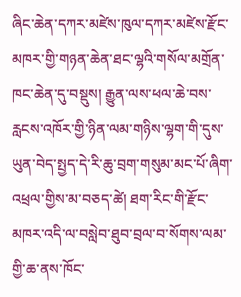ཞིང་ཆེན་དཀར་མཛེས་ཁུལ་དཀར་མཛེས་རྫོང་མཁར་གྱི་གཉན་ཆེན་ཐང་ལྷའི་གསོལ་མགྲོན་ཁང་ཆེན་དུ་བསྡུས། རྒྱུན་ལས་ཕལ་ཆེ་བས་རླངས་འཁོར་གྱི་ཉིན་ལམ་གཉིས་ལྷག་གི་དུས་ཡུན་བེད་སྤྱད་དེ་རི་ཆུ་བྲག་གསུམ་མང་པོ་ཞིག་འཕྲལ་གྱིས་མ་བཅད་ཚེ། ཐག་རིང་གི་རྫོང་མཁར་འདི་ལ་བསླེབ་ཐུབ་བྲལ་བ་སོགས་ལམ་གྱི་ཆ་ནས་ཁོང་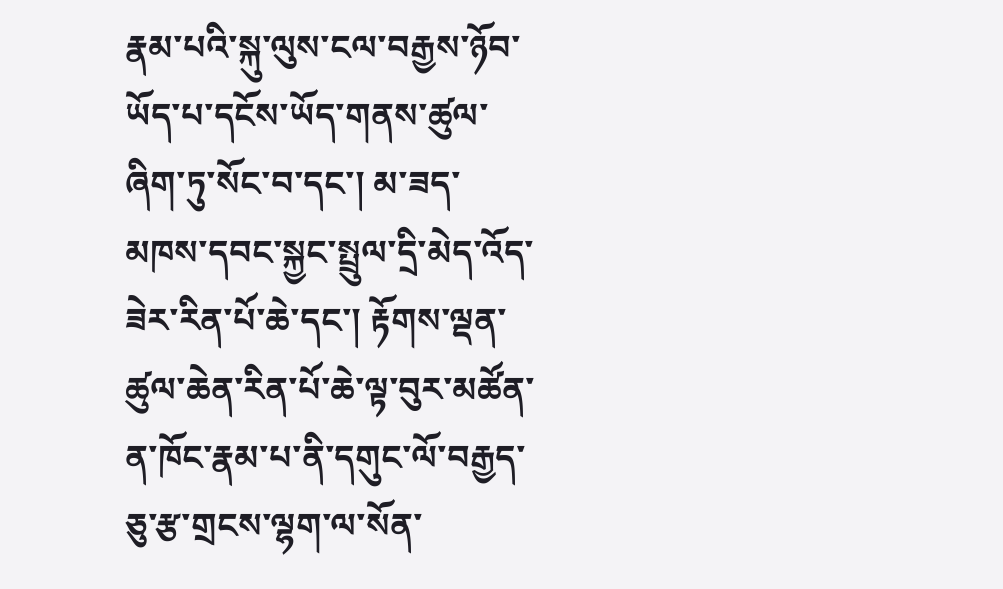རྣམ་པའི་སྐུ་ལུས་ངལ་བརྒྱས་ཉོབ་ཡོད་པ་དངོས་ཡོད་གནས་ཚུལ་ཞིག་ཏུ་སོང་བ་དང་། མ་ཟད་མཁས་དབང་སྐྱང་སྤྲུལ་དྲི་མེད་འོད་ཟེར་རིན་པོ་ཆེ་དང་། རྟོགས་ལྡན་ཚུལ་ཆེན་རིན་པོ་ཆེ་ལྟ་བུར་མཚོན་ན་ཁོང་རྣམ་པ་ནི་དགུང་ལོ་བརྒྱད་ཅུ་རྩ་གྲངས་ལྷག་ལ་སོན་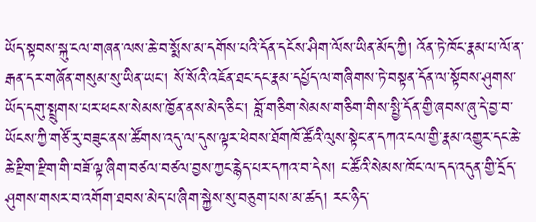ཡོད་སྟབས་སྐུ་ངལ་གཞན་ལས་ཆེ་བ་སྨོས་མ་དགོས་པའི་དོན་དངོས་ཤིག་ལོས་ཡིན་མོད་ཀྱི། འོན་ཏེ་ཁོང་རྣམ་པ་ལོ་ན་རྒན་དར་གཞོན་གསུམ་སུ་ཡིན་ཡང་། སོ་སོའི་འཇོན་ཐང་དང་རྣམ་དཔྱོད་ལ་གཞིགས་ཏེ་བསྟན་དོན་ལ་སྟོབས་ཤུགས་ཡོད་དགུ་སྤྲུགས་པར་ཕངས་སེམས་ཁྱོན་ནས་མེད་ཅིང་། བློ་གཅིག་སེམས་གཅིག་གིས་སྤྱི་དོན་གྱི་ཞབས་ཞུ་དེ་བྱ་བ་ཡོངས་ཀྱི་གཙོ་རུ་བཟུང་ནས་ཚོགས་འདུ་ལ་དུས་ལྟར་ཕེབས་ཐོགཁོ་ཚོའི་ལུས་སྟེང་ན་དཀའ་ངལ་གྱི་རྣམ་འགྱུར་དང་ཆེ་ཆེ་རྫིག་རྫིག་གི་བཟོ་ལྟ་ཞིག་བཙལ་བཙལ་བྱས་ཀྱང་རྙེད་པར་དཀའ་བ་དེས། ང་ཚོའི་སེམས་ཁོང་ལ་དད་འདུན་གྱི་དྲོད་ཤུགས་གསར་བ་འགོག་ཐབས་མེད་པ་ཞིག་སྐྱེས་སུ་བཅུག་པས་མ་ཚད། རང་ཉིད་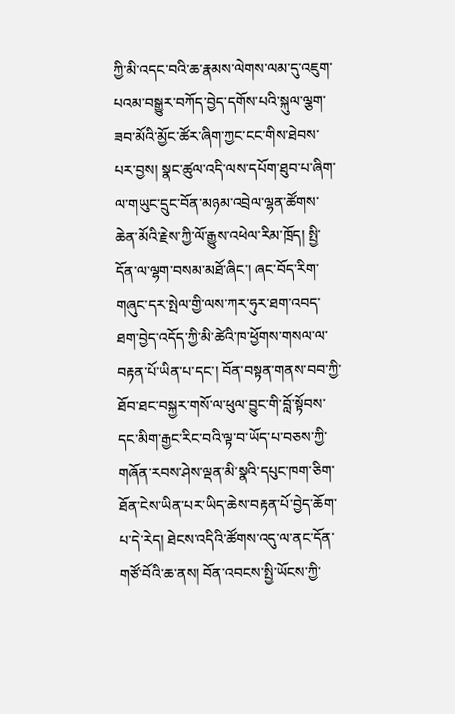ཀྱི་མི་འདང་བའི་ཆ་རྣམས་ལེགས་ལམ་དུ་འཇུག་པའམ་བསྒྱུར་བཀོད་བྱེད་དགོས་པའི་སྐུལ་ལྕག་ཟབ་མོའི་མྱོང་ཚོར་ཞིག་ཀྱང་ངང་གིས་ཐེབས་པར་བྱས། སྣང་ཚུལ་འདི་ལས་དཔོག་ཐུབ་པ་ཞིག་ལ་གཡུང་དྲུང་བོན་མཉམ་འབྲེལ་ལྷན་ཚོགས་ཆེན་མོའི་རྗེས་ཀྱི་ལོ་རྒྱུས་འཕེལ་རིམ་ཁྲོད། སྤྱི་དོན་ལ་ལྷག་བསམ་མཐོ་ཞིང་། ཞང་བོད་རིག་གཞུང་དར་སྤེལ་གྱི་ལས་ཀར་ཧུར་ཐག་འབད་ཐག་བྱེད་འདོད་ཀྱི་མི་ཚེའི་ཁ་ཕྱོགས་གསལ་ལ་བརྟན་པོ་ཡིན་པ་དང་། བོན་བསྟན་གནས་བབ་ཀྱི་ཐོབ་ཐང་བསྐྱར་གསོ་ལ་ཕུལ་བྱུང་གི་བློ་སྟོབས་དང་མིག་རྒྱང་རིང་བའི་ལྟ་བ་ཡོད་པ་བཅས་ཀྱི་གཞོན་རབས་ཤེས་ལྡན་མི་སྣའི་དཔུང་ཁག་ཅིག་ཐོན་ངེས་ཡིན་པར་ཡིད་ཆེས་བརྟན་པོ་བྱེད་ཆོག་པ་དེ་རེད། ཐེངས་འདིའི་ཚོགས་འདུ་ལ་ནང་དོན་གཙོ་བོའི་ཆ་ནས། བོན་འབངས་སྤྱི་ཡོངས་ཀྱི་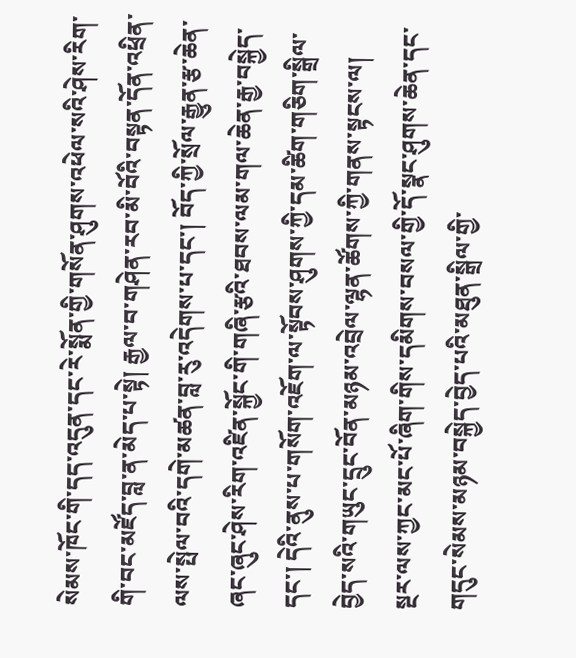སེམས་ཁོང་གི་དད་འདུན་དང་རེ་སྨོན་གྱི་གསོན་ཤུགས་འཕེལ་སའི་ཤེས་རིག་གི་བང་མཛོད་བླ་ན་མེད་པ་སྟེ། རྒྱལ་བ་གཤེན་རབ་མི་བོའི་བསྟན་དོན་འཕྲིན་ལས་སྤེལ་བའི་དགེ་མཚན་བླ་རུ་འདེགས་པ་དང་། བོད་ཀྱི་སྲོལ་རྒྱུན་རྩ་ཆེན་ཞང་ཞུང་ཤེས་རིག་འཛིན་སྐྱོང་གི་གཞི་རྩའི་ཐབས་ལམ་གལ་ཆེན་རྒྱ་བསྐྱེད་དང་། དེའི་ནུས་པ་གསོག་འཇོག་ལ་སྟོབས་ཤུགས་ཀྱི་དམ་ཚིག་གཅིག་སྒྲིལ་བྱེད་སའི་གཡུང་དྲུང་བོན་མཉམ་འབྲེལ་ལྷན་ཚོགས་ཀྱི་གནས་སྟངས་ལ། སྔར་ལས་ཀྱང་མང་པོ་ཞིག་གིས་དམིགས་བསལ་གྱི་དོ་སྣང་ཤུགས་ཆེན་དང་གདུང་སེམས་མཉམ་བསྐྱེད་བྱེད་པའི་མཐུན་སྒྲིལ་གྱི་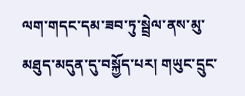ལག་གདང་དམ་ཟབ་ཏུ་སྦྲེལ་ནས་མུ་མཐུད་མདུན་དུ་བསྐྱོད་པར། གཡུང་དྲུང་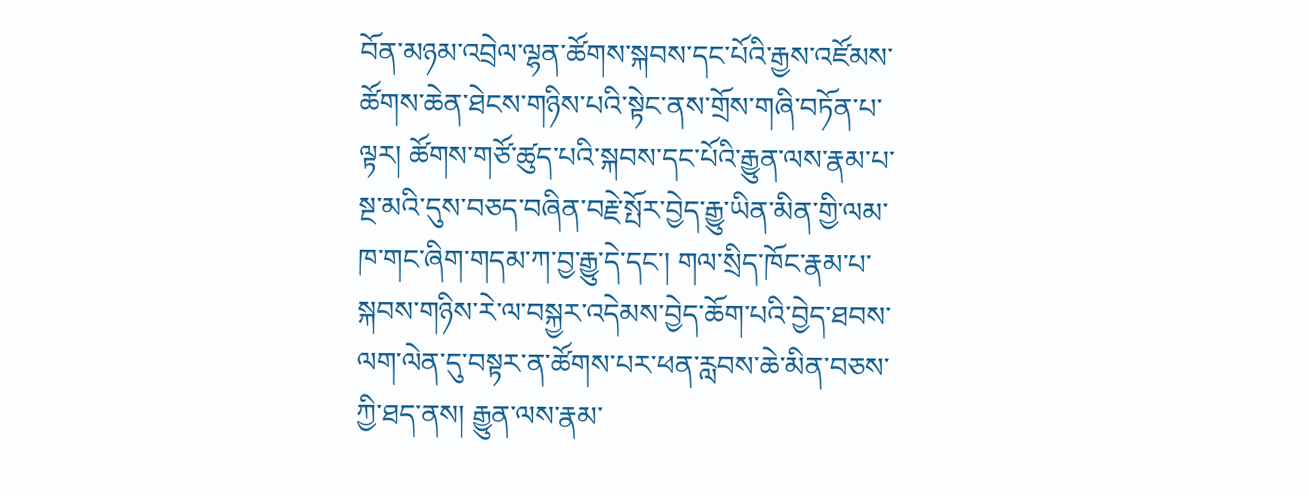བོན་མཉམ་འབྲེལ་ལྷན་ཚོགས་སྐབས་དང་པོའི་རྒྱས་འཛོམས་ཚོགས་ཆེན་ཐེངས་གཉིས་པའི་སྟེང་ནས་གྲོས་གཞི་བཏོན་པ་ལྟར། ཚོགས་གཙོ་ཚུད་པའི་སྐབས་དང་པོའི་རྒྱུན་ལས་རྣམ་པ་སྔ་མའི་དུས་བཅད་བཞིན་བརྗེ་སྤོར་བྱེད་རྒྱུ་ཡིན་མིན་གྱི་ལམ་ཁ་གང་ཞིག་གདམ་ཀ་བྱ་རྒྱུ་དེ་དང་། གལ་སྲིད་ཁོང་རྣམ་པ་སྐབས་གཉིས་རེ་ལ་བསྐྱར་འདེམས་བྱེད་ཆོག་པའི་བྱེད་ཐབས་ལག་ལེན་དུ་བསྟར་ན་ཚོགས་པར་ཕན་རླབས་ཆེ་མིན་བཅས་ཀྱི་ཐད་ནས། རྒྱུན་ལས་རྣམ་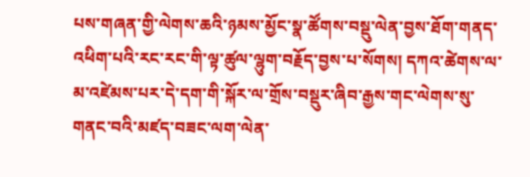པས་གཞན་གྱི་ལེགས་ཆའི་ཉམས་མྱོང་སྣ་ཚོགས་བསྡུ་ལེན་བྱས་ཐོག་གནད་འཕིག་པའི་རང་རང་གི་ལྟ་ཚུལ་ལྷུག་བརྗོད་བྱས་པ་སོགས། དཀའ་ཚེགས་ལ་མ་འཛེམས་པར་དེ་དག་གི་སྐོར་ལ་གྲོས་བསྡུར་ཞིབ་རྒྱས་གང་ལེགས་སུ་གནང་བའི་མཛད་བཟང་ལག་ལེན་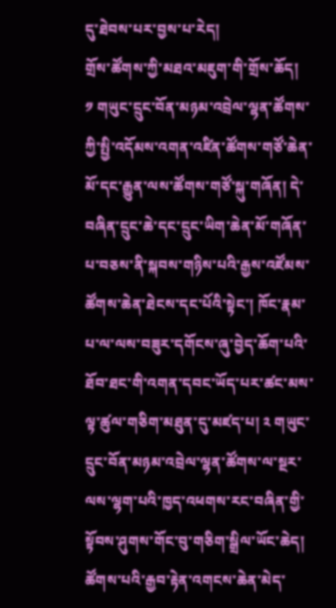དུ་ཐེབས་པར་བྱས་པ་རེད།
གྲོས་ཚོགས་ཀྱི་མཐའ་མཇུག་གི་གྲོས་ཆོད།
༡ གཡུང་དྲུང་བོན་མཉམ་འབྲེལ་ལྷན་ཚོགས་ཀྱི་སྤྱི་འདོམས་འགན་འཛིན་ཚོགས་གཙོ་ཆེན་མོ་དང་རྒྱུན་ལས་ཚོགས་གཙོ་སྐུ་གཞོན། དེ་བཞིན་དྲུང་ཆེ་དང་དྲུང་ཡིག་ཆེན་མོ་གཞོན་པ་བཅས་ནི་སྐབས་གཉིས་པའི་རྒྱས་འཛོམས་ཚོགས་ཆེན་ཐེངས་དང་པོའི་སྟེང་། ཁོང་རྣམ་པ་ལ་ལས་བཟུར་དགོངས་ཞུ་བྱེད་ཆོག་པའི་ཐོབ་ཐང་གི་འགན་དབང་ཡོད་པར་ཚང་མས་ལྟ་ཚུལ་གཅིག་མཐུན་དུ་མཛད་པ། ༢ གཡུང་དྲུང་བོན་མཉམ་འབྲེལ་ལྷན་ཚོགས་ལ་སྔར་ལས་ལྷག་པའི་ཁྱད་འཕགས་རང་བཞིན་གྱི་སྟོབས་ཤུགས་གོང་བུ་གཅིག་སྒྲིལ་ཡོང་ཆེད། ཚོགས་པའི་རྒྱབ་རྟེན་འགངས་ཆེན་མེད་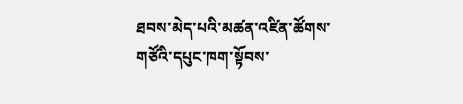ཐབས་མེད་པའི་མཚན་འཛིན་ཚོགས་གཙོའི་དཔུང་ཁག་སྟོབས་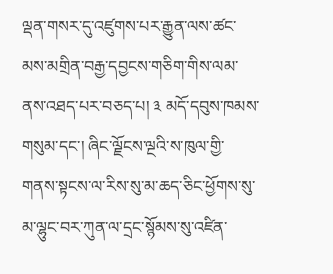ལྡན་གསར་དུ་འཛུགས་པར་རྒྱུན་ལས་ཚང་མས་མགྲིན་བརྒྱ་དབྱངས་གཅིག་གིས་ལམ་ནས་འཐད་པར་བཅད་པ། ༣ མདོ་དབུས་ཁམས་གསུམ་དང་། ཞིང་ལྗོངས་ལྔའི་ས་ཁུལ་གྱི་གནས་སྟངས་ལ་རིས་སུ་མ་ཆད་ཅིང་ཕྱོགས་སུ་མ་ལྷུང་བར་ཀུན་ལ་དྲང་སྙོམས་སུ་འཛིན་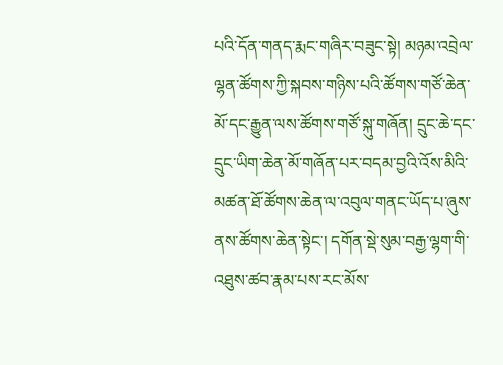པའི་དོན་གནད་རྨང་གཞིར་བཟུང་སྟེ། མཉམ་འབྲེལ་ལྷན་ཚོགས་ཀྱི་སྐབས་གཉིས་པའི་ཚོགས་གཙོ་ཆེན་མོ་དང་རྒྱུན་ལས་ཚོགས་གཙོ་སྐུ་གཞོན། དྲུང་ཆེ་དང་དྲུང་ཡིག་ཆེན་མོ་གཞོན་པར་བདམ་བྱའི་འོས་མིའི་མཚན་ཐོ་ཚོགས་ཆེན་ལ་འབུལ་གནང་ཡོད་པ་ཞུས་ནས་ཚོགས་ཆེན་སྟེང་། དགོན་སྡེ་སུམ་བརྒྱ་ལྷག་གི་འཐུས་ཚབ་རྣམ་པས་རང་མོས་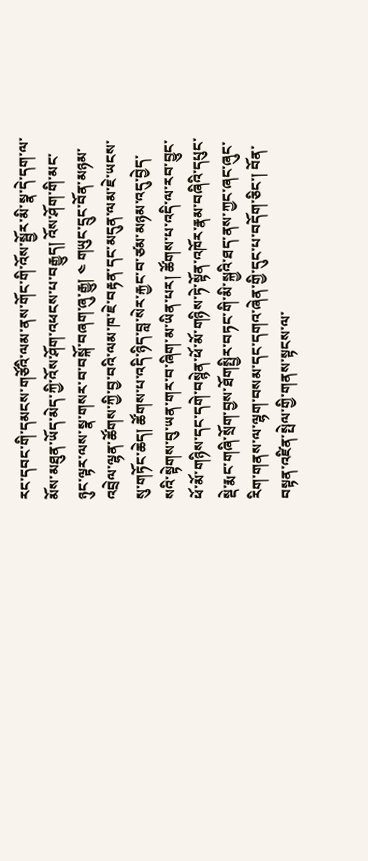རང་དབང་གི་དམངས་གཙོའི་ལམ་ནས་གོང་གི་འོས་སྦྱོར་མི་སྣ་དེ་དག་ལ་མོས་མཐུན་ཡོད་མེད་ཀྱི་འོས་ཤོག་འཕངས་པ་བརྒྱུད། འོས་ཤོག་གི་མང་ཉུང་ལྟར་ལས་སྣ་གསར་བ་བསྐོ་བཞག་ཞུ་རྒྱུ། ༤ གཡུང་དྲུང་བོན་མཉམ་འབྲེལ་ལྷན་ཚོགས་ཀྱི་བྱ་བའི་ལམ་ཁ་ཇེ་བརྟན་དང་མདུན་ལམ་ཇེ་ཡངས་སུ་གཏོང་ཆེད། ཚོགས་པ་འདི་ཉིད་བླ་སེར་རྐྱང་བ་ཙམ་མཉམ་འདུ་བྱེད་སའི་སྟེགས་བུ་ཡན་གར་བ་ཞིག་མ་ཡིན་པར། ཚོགས་པ་འདི་ལ་རབ་བྱུང་ཕོ་མོ་གཉིས་དང་དགེ་བསྙེན་ཕོ་མོ་གཉིས་ཏེ་སྟོན་འཁོར་རྣམ་བཞིའི་དཔུང་སྡེ་རྨང་གཞི་སྲོག་བྱས་ཐོགསྤྱིར་བཏང་གི་མི་སྐྱའི་ཐད་ནས་ཀྱང་ཞང་ཞུང་རིག་གནས་ལ་ལྷག་བསམ་དང་དགའ་ཞེན་གྱི་དུང་པ་བདོག་ཅིང་། བོན་བསྟན་འཛིན་སྤེལ་གྱི་གནས་སྟངས་ལ་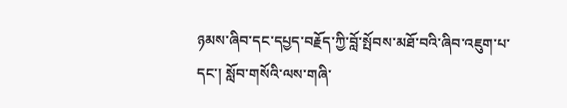ཉམས་ཞིབ་དང་དཔྱད་བརྗོད་ཀྱི་བློ་སྤོབས་མཐོ་བའི་ཞིབ་འཇུག་པ་དང་། སློབ་གསོའི་ལས་གཞི་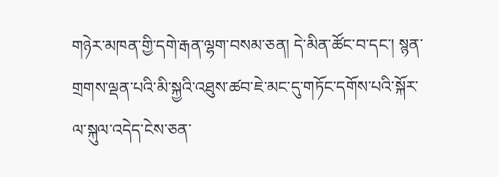གཉེར་མཁན་གྱི་དགེ་རྒན་ལྷག་བསམ་ཅན། དེ་མིན་ཚོང་བ་དང་། སྙན་གྲགས་ལྡན་པའི་མི་སྐྱའི་འཐུས་ཚབ་ཇེ་མང་དུ་གཏོང་དགོས་པའི་སྐོར་ལ་སྐུལ་འདེད་ངེས་ཅན་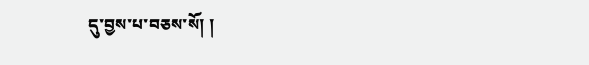དུ་བྱས་པ་བཅས་སོ། །